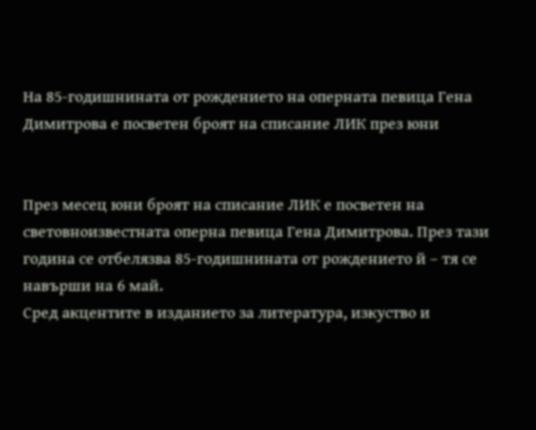На 85-годишнината от рождението на оперната певица Гена Димитрова е посветен броят на списание ЛИК през юни


През месец юни броят на списание ЛИК е посветен на световноизвестната оперна певица Гена Димитрова. През тази година се отбелязва 85-годишнината от рождението й – тя се навърши на 6 май.
Сред акцентите в изданието за литература, изкуство и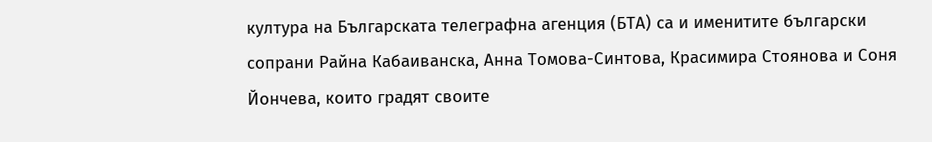култура на Българската телеграфна агенция (БТА) са и именитите български сопрани Райна Кабаиванска, Анна Томова-Синтова, Красимира Стоянова и Соня Йончева, които градят своите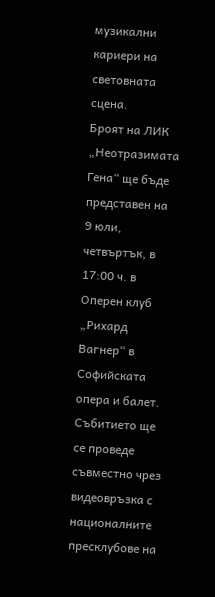музикални кариери на световната сцена.
Броят на ЛИК „Неотразимата Гена“ ще бъде представен на 9 юли, четвъртък, в 17:00 ч. в Оперен клуб „Рихард Вагнер“ в Софийската опера и балет. Събитието ще се проведе съвместно чрез видеовръзка с националните пресклубове на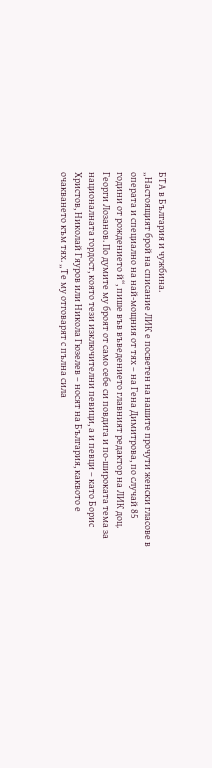БТА в България и чужбина.
„Настоящият брой на списание ЛИК е посветен на нашите прочути женски гласове в операта и специално на най-мощния от тях – на Гена Димитрова, по случай 85 години от рождението й“, пише във въведението главният редактор на ЛИК доц. Георги Лозанов. По думите му броят от само себе си повдига и по-широката тема за националната гордост, която тези изключителни певици, а и певци – като Борис Христов, Николай Гяуров или Никола Гюзелев – носят на България, каквото е очакването към тях. „Те му отговарят с пълна сила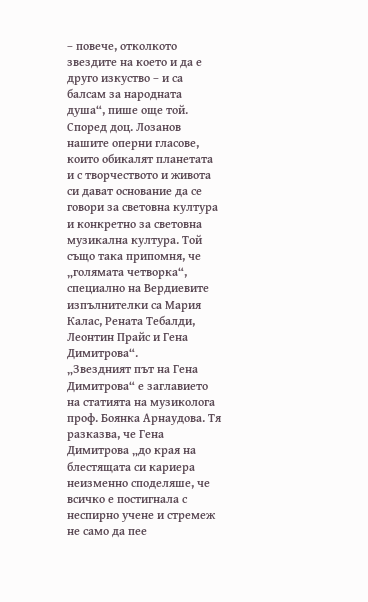– повече, отколкото звездитe на което и да е друго изкуство – и са балсам за народната душа“, пише още той. Според доц. Лозанов нашите оперни гласове, които обикалят планетата и с творчеството и живота си дават основание да се говори за световна култура и конкретно за световна музикална култура. Той също така припомня, че „голямата четворка“, специално на Вердиевите изпълнителки са Мария Калас, Рената Тебалди, Леонтин Прайс и Гена Димитрова“.
„Звездният път на Гена Димитрова“ е заглавието на статията на музиколога проф. Боянка Арнаудова. Тя разказва, че Гена Димитрова „до края на блестящата си кариера неизменно споделяше, че всичко е постигнала с неспирно учене и стремеж не само да пее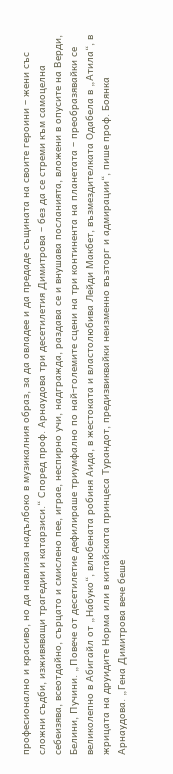професионално и красиво, но да навлиза надълбоко в музикалния образ, за да овладее и да предаде същината на своите героини – жени със сложни съдби, изживяващи трагедии и катарзиси.“ Според проф. Арнаудова три десетилетия Димитрова – без да се стреми към самоцелна себеизява, всеотдайно, сърцато и смислено пее, играе, неспирно учи, надгражда, раздава се и внушава посланията, вложени в опусите на Верди, Белини, Пучини. „Повече от десетилетие дефилираше триумфално по най-големите сцени на три континента на планетата – преобразявайки се великолепно в Абигайл от „Набуко“, влюбената робиня Аида, в жестоката и властолюбива Лейди Макбет, възмездителката Одабела в „Атила“, в жрицата на друидите Норма или в китайската принцеса Турандот, предизвиквайки неизменно възторг и адмирации“, пише проф. Боянка Арнаудова. „Гена Димитрова вече беше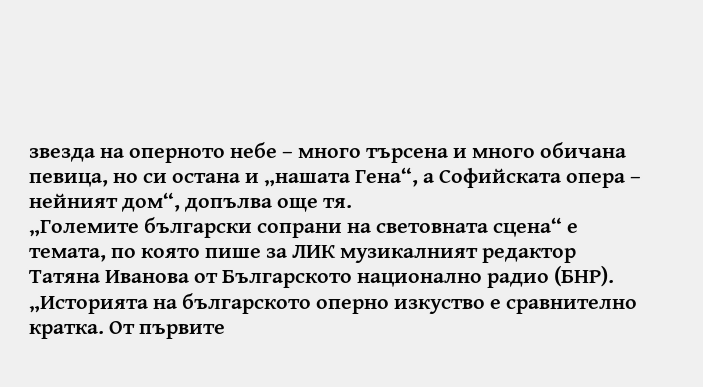звезда на оперното небе – много търсена и много обичана певица, но си остана и „нашата Гена“, а Софийската опера – нейният дом“, допълва още тя.
„Големите български сопрани на световната сцена“ е темата, по която пише за ЛИК музикалният редактор Татяна Иванова от Българското национално радио (БНР). „Историята на българското оперно изкуство е сравнително кратка. От първите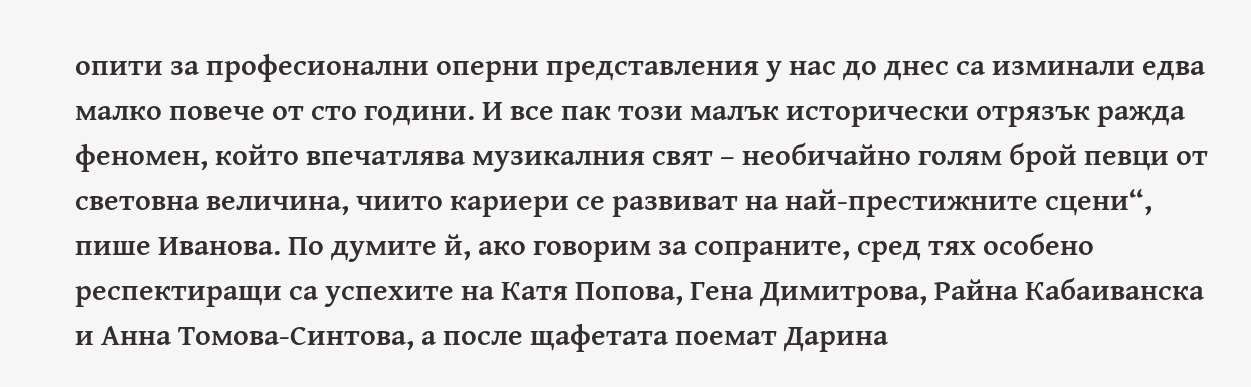опити за професионални оперни представления у нас до днес са изминали едва малко повече от сто години. И все пак този малък исторически отрязък ражда феномен, който впечатлява музикалния свят – необичайно голям брой певци от световна величина, чиито кариери се развиват на най-престижните сцени“, пише Иванова. По думите й, ако говорим за сопраните, сред тях особено респектиращи са успехите на Катя Попова, Гена Димитрова, Райна Кабаиванска и Анна Томова-Синтова, а после щафетата поемат Дарина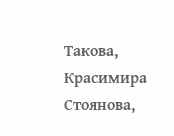Такова, Красимира Стоянова,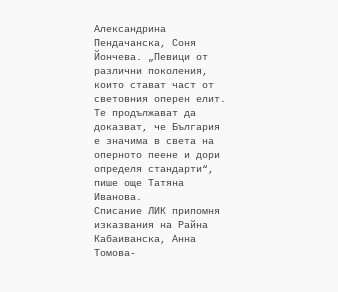Александрина Пендачанска, Соня Йончева. „Певици от различни поколения, които стават част от световния оперен елит. Те продължават да доказват, че България е значима в света на оперното пеене и дори определя стандарти“, пише още Татяна Иванова.
Списание ЛИК припомня изказвания на Райна Кабаиванска, Анна Томова-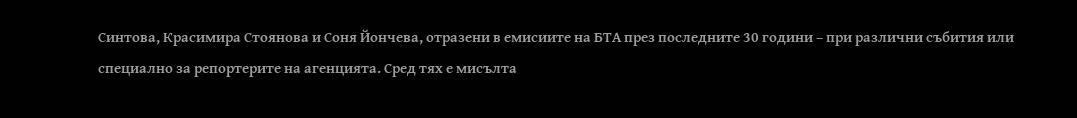Синтова, Красимира Стоянова и Соня Йончева, отразени в емисиите на БТА през последните 30 години – при различни събития или специално за репортерите на агенцията. Сред тях е мисълта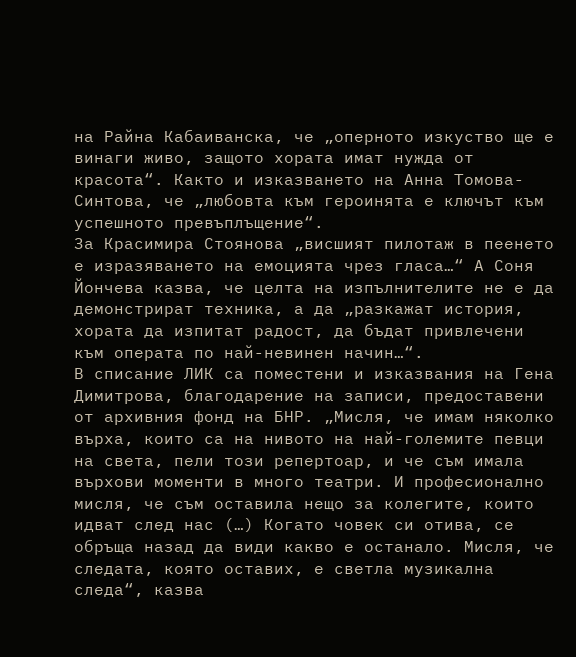на Райна Кабаиванска, че „оперното изкуство ще е винаги живо, защото хората имат нужда от красота“. Както и изказването на Анна Томова-Синтова, че „любовта към героинята е ключът към успешното превъплъщение“.
За Красимира Стоянова „висшият пилотаж в пеенето е изразяването на емоцията чрез гласа…“ А Соня Йончева казва, че целта на изпълнителите не е да демонстрират техника, а да „разкажат история, хората да изпитат радост, да бъдат привлечени към операта по най-невинен начин…“.
В списание ЛИК са поместени и изказвания на Гена Димитрова, благодарение на записи, предоставени от архивния фонд на БНР. „Мисля, че имам няколко върха, които са на нивото на най-големите певци на света, пели този репертоар, и че съм имала върхови моменти в много театри. И професионално мисля, че съм оставила нещо за колегите, които идват след нас (…) Когато човек си отива, се обръща назад да види какво е останало. Мисля, че следата, която оставих, е светла музикална следа“, казва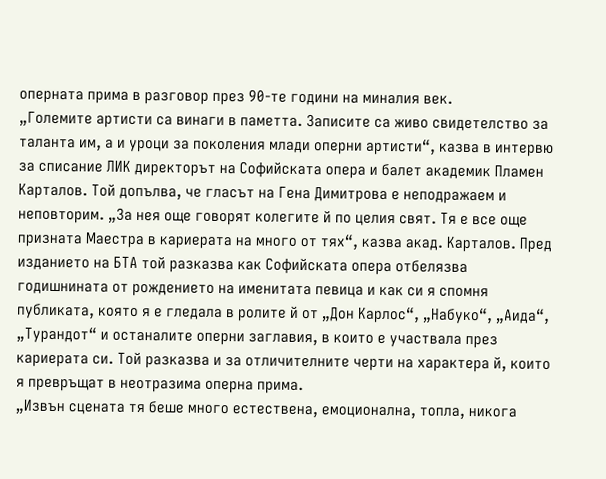оперната прима в разговор през 90-те години на миналия век.
„Големите артисти са винаги в паметта. Записите са живо свидетелство за таланта им, а и уроци за поколения млади оперни артисти“, казва в интервю за списание ЛИК директорът на Софийската опера и балет академик Пламен Карталов. Той допълва, че гласът на Гена Димитрова е неподражаем и неповторим. „За нея още говорят колегите й по целия свят. Тя е все още призната Маестра в кариерата на много от тях“, казва акад. Карталов. Пред изданието на БТА той разказва как Софийската опера отбелязва годишнината от рождението на именитата певица и как си я спомня публиката, която я е гледала в ролите й от „Дон Карлос“, „Набуко“, „Аида“, „Турандот“ и останалите оперни заглавия, в които е участвала през кариерата си. Той разказва и за отличителните черти на характера й, които я превръщат в неотразима оперна прима.
„Извън сцената тя беше много естествена, емоционална, топла, никога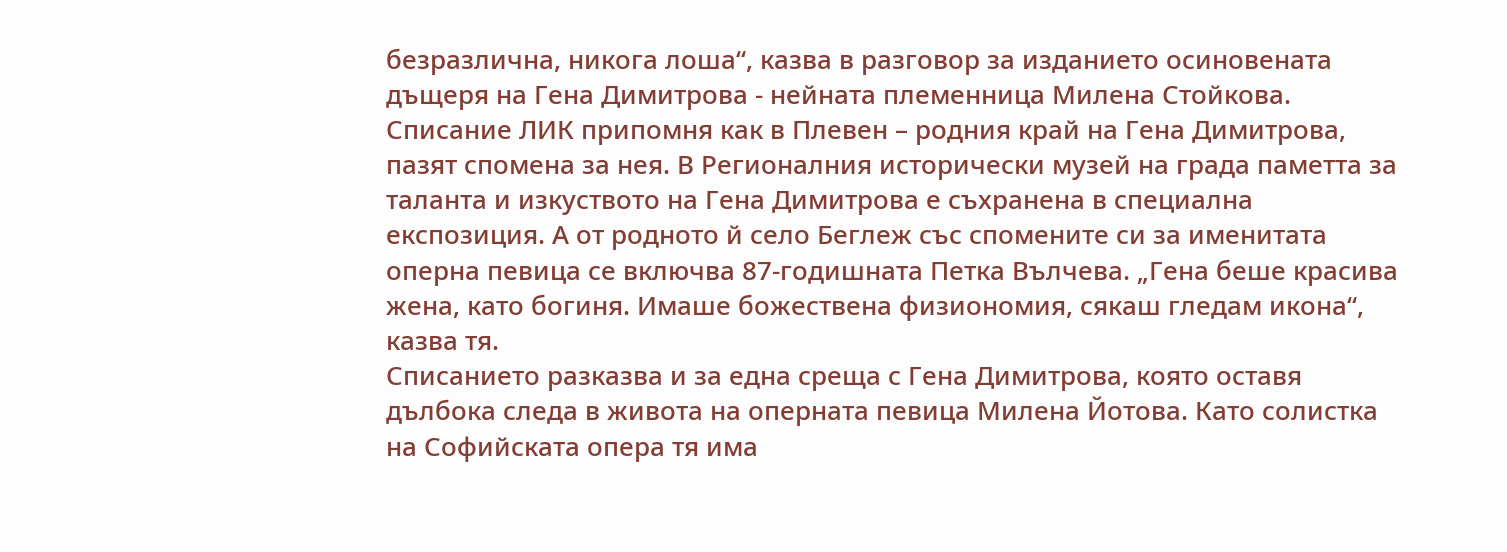безразлична, никога лоша“, казва в разговор за изданието осиновената дъщеря на Гена Димитрова - нейната племенница Милена Стойкова.
Списание ЛИК припомня как в Плевен – родния край на Гена Димитрова, пазят спомена за нея. В Регионалния исторически музей на града паметта за таланта и изкуството на Гена Димитрова е съхранена в специална експозиция. А от родното й село Беглеж със спомените си за именитата оперна певица се включва 87-годишната Петка Вълчева. „Гена беше красива жена, като богиня. Имаше божествена физиономия, сякаш гледам икона“, казва тя.
Списанието разказва и за една среща с Гена Димитрова, която оставя дълбока следа в живота на оперната певица Милена Йотова. Като солистка на Софийската опера тя има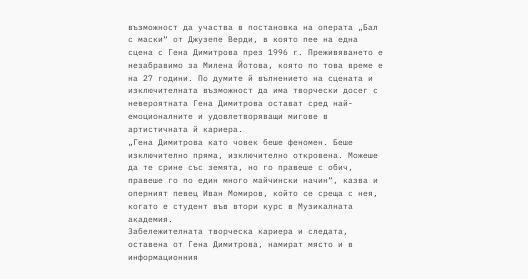възможност да участва в постановка на операта „Бал с маски“ от Джузепе Верди, в която пее на една сцена с Гена Димитрова през 1996 г. Преживяването е незабравимо за Милена Йотова, която по това време е на 27 години. По думите й вълнението на сцената и изключителната възможност да има творчески досег с невероятната Гена Димитрова остават сред най-емоционалните и удовлетворяващи мигове в артистичната й кариера.
„Гена Димитрова като човек беше феномен. Беше изключително пряма, изключително откровена. Можеше да те срине със земята, но го правеше с обич, правеше го по един много майчински начин“, казва и оперният певец Иван Момиров, който се среща с нея, когато е студент във втори курс в Музикалната академия.
Забележителната творческа кариера и следата, оставена от Гена Димитрова, намират място и в информационния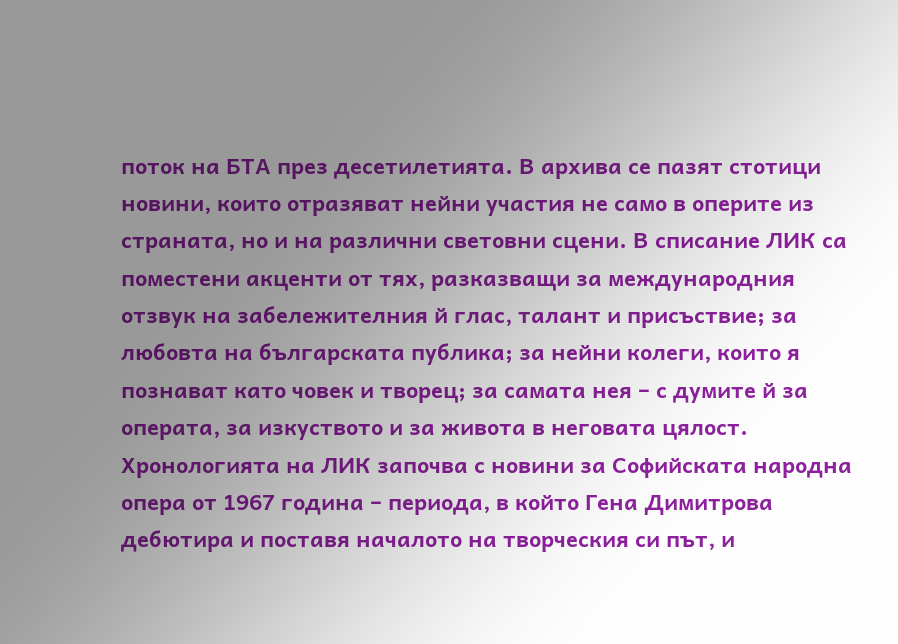поток на БТА през десетилетията. В архива се пазят стотици новини, които отразяват нейни участия не само в оперите из страната, но и на различни световни сцени. В списание ЛИК са поместени акценти от тях, разказващи за международния отзвук на забележителния й глас, талант и присъствие; за любовта на българската публика; за нейни колеги, които я познават като човек и творец; за самата нея – с думите й за операта, за изкуството и за живота в неговата цялост.
Хронологията на ЛИК започва с новини за Софийската народна опера от 1967 година – периода, в който Гена Димитрова дебютира и поставя началото на творческия си път, и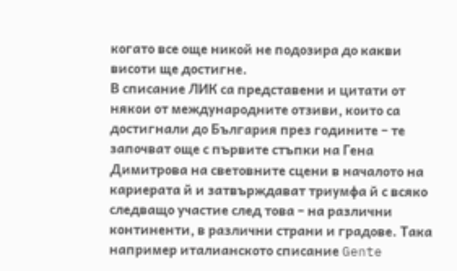когато все още никой не подозира до какви висоти ще достигне.
В списание ЛИК са представени и цитати от някои от международните отзиви, които са достигнали до България през годините – те започват още с първите стъпки на Гена Димитрова на световните сцени в началото на кариерата й и затвърждават триумфа й с всяко следващо участие след това – на различни континенти, в различни страни и градове. Така например италианското списание Gente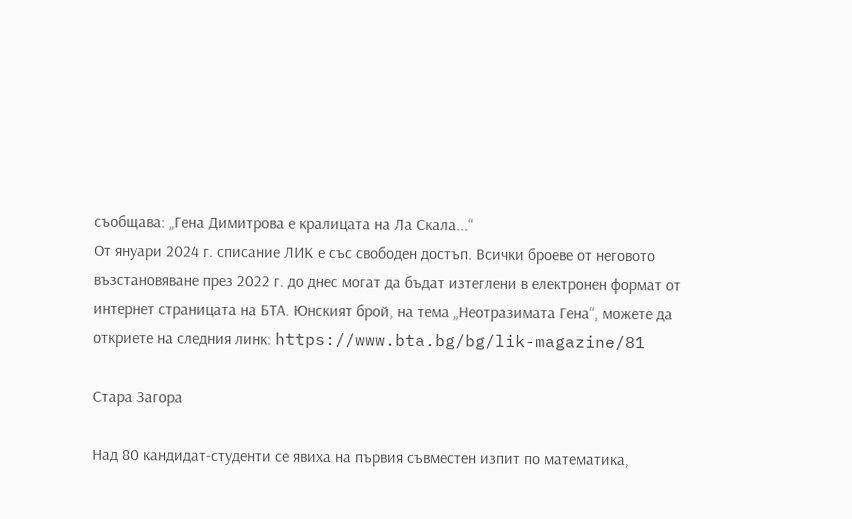съобщава: „Гена Димитрова е кралицата на Ла Скала...“
От януари 2024 г. списание ЛИК е със свободен достъп. Всички броеве от неговото възстановяване през 2022 г. до днес могат да бъдат изтеглени в електронен формат от интернет страницата на БТА. Юнският брой, на тема „Неотразимата Гена“, можете да откриете на следния линк: https://www.bta.bg/bg/lik-magazine/81

Стара Загора

Над 80 кандидат-студенти се явиха на първия съвместен изпит по математика,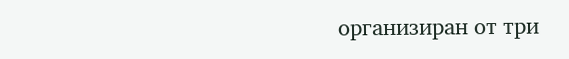организиран от три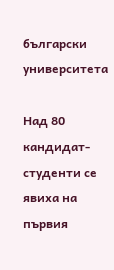български университета

Над 80 кандидат-студенти се явиха на първия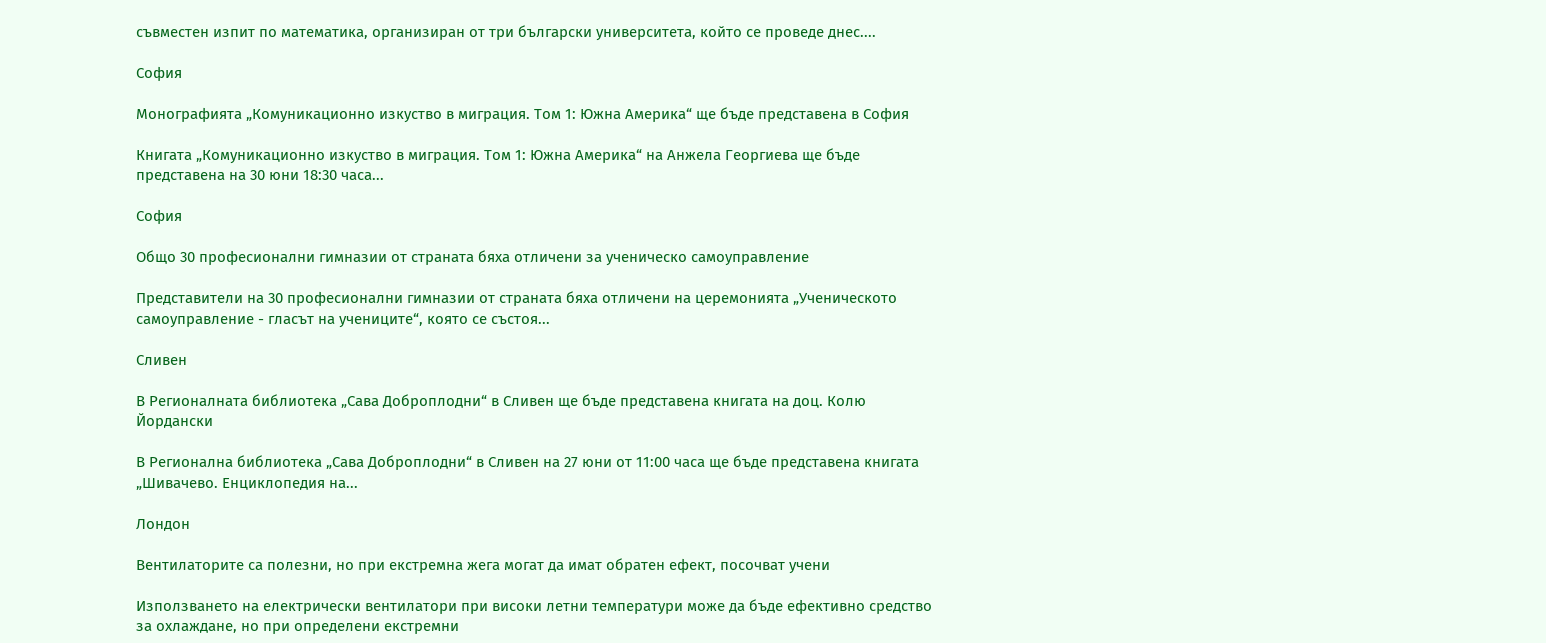съвместен изпит по математика, организиран от три български университета, който се проведе днес....

София

Монографията „Комуникационно изкуство в миграция. Том 1: Южна Америка“ ще бъде представена в София

Книгата „Комуникационно изкуство в миграция. Том 1: Южна Америка“ на Анжела Георгиева ще бъде представена на 30 юни 18:30 часа...

София

Общо 30 професионални гимназии от страната бяха отличени за ученическо самоуправление

Представители на 30 професионални гимназии от страната бяха отличени на церемонията „Ученическото самоуправление - гласът на учениците“, която се състоя...

Сливен

В Регионалната библиотека „Сава Доброплодни“ в Сливен ще бъде представена книгата на доц. Колю Йордански

В Регионална библиотека „Сава Доброплодни“ в Сливен на 27 юни от 11:00 часа ще бъде представена книгата „Шивачево. Енциклопедия на...

Лондон

Вентилаторите са полезни, но при екстремна жега могат да имат обратен ефект, посочват учени

Използването на електрически вентилатори при високи летни температури може да бъде ефективно средство за охлаждане, но при определени екстремни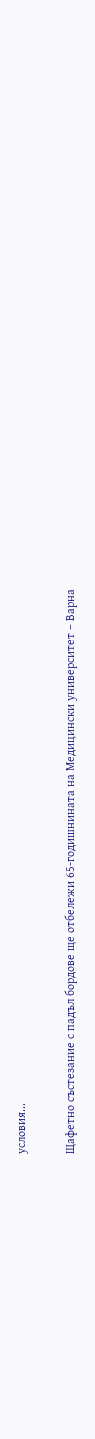условия...

Щафетно състезание с падъл бордове ще отбележи 65-годишнината на Медицински университет – Варна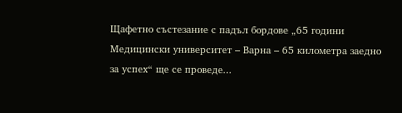Щафетно състезание с падъл бордове „65 години Медицински университет – Варна – 65 километра заедно за успех“ ще се проведе...